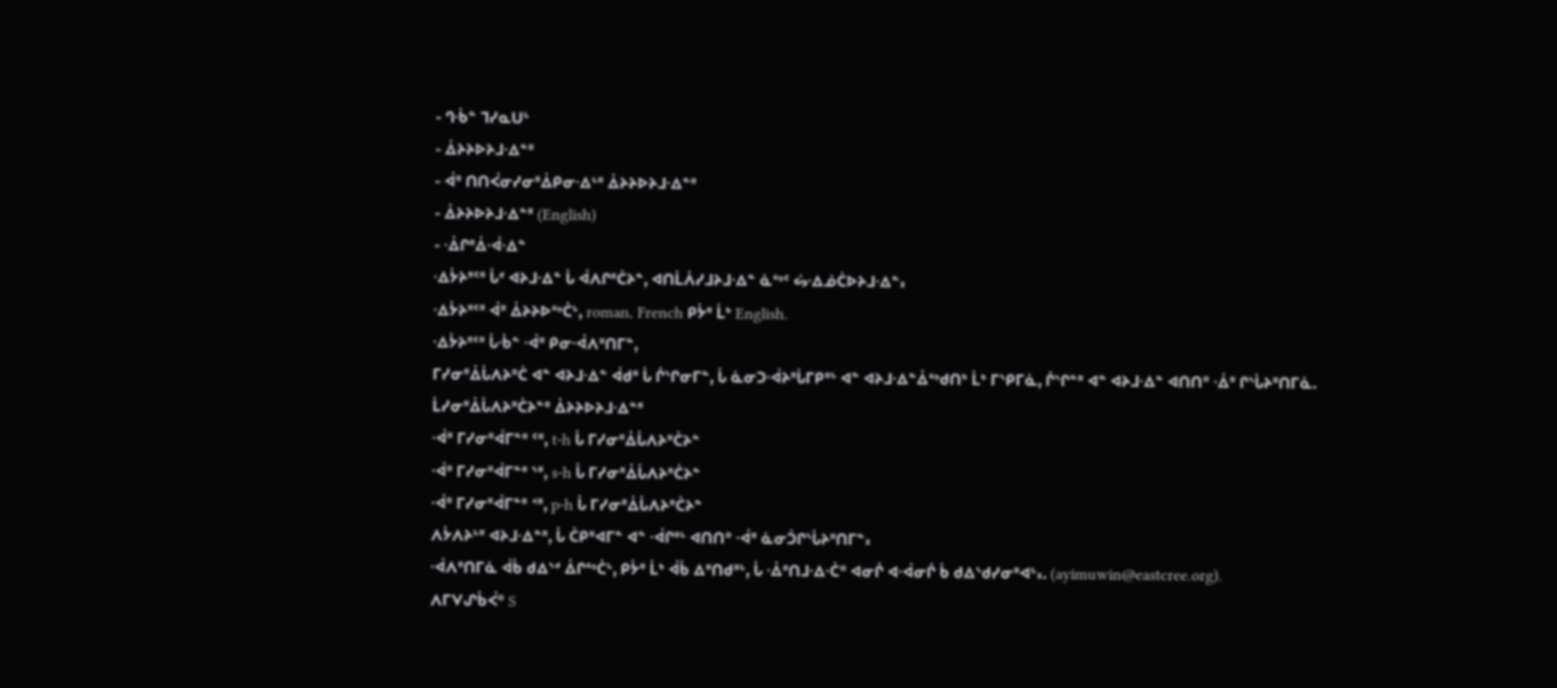- ᒉᐧᑳᓐ ᒣᓯᓇᑌᒡ
- ᐄᔨᔨᐅᔨᒧᐧᐃᓐᐦ
- ᐋᐦ ᑎᑎᐹᓂᓯᓂᐦᐄᑭᓂᐧᐃᒡᐦ ᐄᔨᔨᐅᔨᒧᐧᐃᓐᐦ
- ᐄᔨᔨᐅᔨᒧᐧᐃᓐᐦ (English)
- ᐧᐄᒋᐦᐄᐧᐋᐧᐃᓐ
ᐧᐃᔮᔨᐦᑦᐦ ᒑᒄ ᐊᔨᒧᐧᐃᓐ ᒑ ᐋᐱᒋᐦᑖᔨᓐ, ᐊᑎᒫᐲᓯᒧᔨᒧᐧᐃᓐ ᓈᔥᑦ ᔖᐧᐃᓅᑖᐅᔨᒧᐧᐃᓐ᙮
ᐧᐃᔮᔨᐦᑦᐦ ᐋᐦ ᐄᔨᔨᐅᔥᑖᒡ, roman, French ᑭᔮᐦ ᒫᒃ English.
ᐧᐃᔮᔨᐦᑦᐦ ᒑᐧᑳᓐ ᐧᐋᐦ ᑭᓂᐧᐋᐱᐦᑎᒥᓐ,
ᒥᓯᓂᐦᐄᒑᐱᔨᐦᑖ ᐊᓐ ᐊᔨᒧᐧᐃᓐ ᐋᑯᐦ ᒑ ᒌᔅᒋᓂᒥᓐ, ᒑ ᓈᓂᑐᐧᐋᔨᐦᒑᒥᑭᐦᒡ ᐊᓐ ᐊᔨᒧᐧᐃᓐᐄᔥᑯᑎᒃ ᒫᒃ ᒥᔅᑭᒥᓈ, ᒌᔅᒋᓐᐦ ᐊᓐ ᐊᔨᒧᐧᐃᓐ ᐊᑎᑎᐤ ᐧᐄᐦ ᒋᔅᒑᔨᐦᑎᒥᓈ.
ᒫᓯᓂᐦᐄᒑᐱᔨᐦᑖᔨᓐᐦ ᐄᔨᔨᐅᔨᒧᐧᐃᓐᐦ
ᐧᐋᐦ ᒥᓯᓂᐦᐋᒥᓐᐦ ᑦᐦ, t-h ᒑ ᒥᓯᓂᐦᐄᒑᐱᔨᐦᑖᔨᓐ
ᐧᐋᐦ ᒥᓯᓂᐦᐋᒥᓐᐦ ᔅᐦ, s-h ᒑ ᒥᓯᓂᐦᐄᒑᐱᔨᐦᑖᔨᓐ
ᐧᐋᐦ ᒥᓯᓂᐦᐋᒥᓐᐦ ᑉᐦ, p-h ᒑ ᒥᓯᓂᐦᐄᒑᐱᔨᐦᑖᔨᓐ
ᐱᔮᐱᔨᒡᐦ ᐊᔨᒧᐧᐃᓐᐦ, ᒑ ᑖᑭᐦᐊᒥᓐ ᐊᓐ ᐧᐋᒋᐦᒡ ᐊᑎᑎᐤ ᐧᐋᐦ ᓈᓂᑑᒋᔅᒑᔨᐦᑎᒥᓐ᙮
ᐧᐋᐱᐦᑎᒥᓈ ᐋᑳ ᑯᐃᔅᒄ ᐄᒋᔥᑖᒡ, ᑭᔮᐦ ᒫᒃ ᐋᑳ ᐃᐦᑎᑯᐦᒡ, ᒑ ᐧᐄᐦᑎᒧᐧᐃᐧᑖᐤ ᐊᓂᒌ ᐊᐧᐋᓂᒌ ᑳ ᑯᐃᔅᑯᓯᓂᐦᐊᒡ᙮. (ayimuwin@eastcree.org).
ᐱᒥᐯᔑᑳᐹᐤ S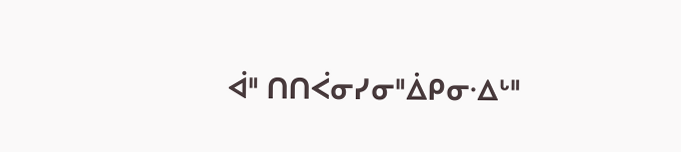ᐋᐦ ᑎᑎᐹᓂᓯᓂᐦᐄᑭᓂᐧᐃᒡᐦ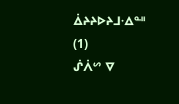ᐄᔨᔨᐅᔨᒧᐧᐃᓐᐦ (1)
ᔒᐲᔥ ᐁ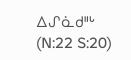ᐃᔑᓈᑯᐦᒡ (N:22 S:20)